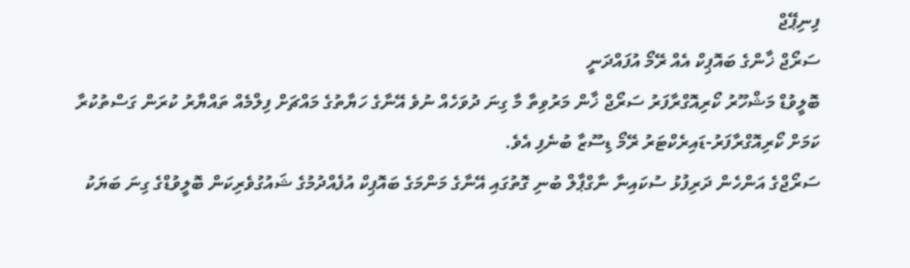ފިނިޕޭޖް
ސަރޯޖް ޚާންގެ ބައޮޕިކް އެއް ރޭމޯ އުފައްދަނީ
ބޮލީވުޑް މަޝްހޫރު ކޯރިއޮގްރާފަރު ސަރޯޖް ޚާން މަރުވިތާ މާ ގިނަ ދުވަހެއް ނުވެ އޭނާގެ ހަޔާތުގެ މައްޗަށް ފިލްމެއް ތައްޔާރު ކުރަން ގަސްތުކުރާ ކަމަށް ކޯރިއޮގްރާފަރު-ޑައިރެކްޓަރު ރޭމޯ ޑިސޫޒާ ބުނެފި އެވެ.
ސަރޯޖްގެ އަންހެން ދަރިފުޅު ސުކައިނާ ނާގްޕާލް ބުނި ގޮތުގައި އޭނާގެ މަންމަގެ ބައޮޕިކް އުފެއްދުމުގެ ޝައުގުވެރިކަން ބޮލީވުޑްގެ ގިނަ ބަޔަކު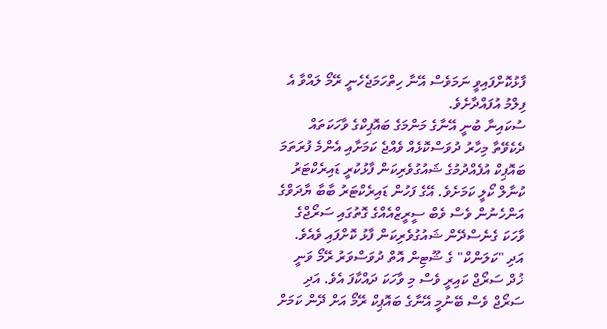ފާޅުކޮށްފައިވީ ނަމަވެސް އޭނާ ހިތްހަމަޖެހެނީ ރޭމޯ ލައްވާ އެ ފިލްމު އުފައްދާށެވެ.
ސުކައިނާ ބުނީ އޭނާގެ މަންމަގެ ބައޮޕިކްގެ ވާހަކަތައް ދެކެވޭތާ މިހާރު ދުވަސްކޮޅެއް ވެއްޖެ ކަމަށާއި އެންމެ ފުރަތަމަ ބައޮޕިކް އުފެއްދުމުގެ ޝައުގުވެރިކަން ފާޅުކުރީ ޑައިރެކްޓަރު ކުނާލް ކޯލީ ކަމަށެވެ. އޭގެ ފަހުން ޑައިރެކްޓަރު ބާބާ ޔާދަވްގެ އަންހެނުން ވެސް ވެބް ސީރީޒްއެއްގެ ގޮތުގައި ސަރޯޖްގެ ވާހަކަ ގެނެސްދޭން ޝައުގުވެރިކަން ފާޅު ކޮށްފައި ވެއެވެ. އަދި "ކަލަންކް" ގެ ޝޫޓިން އޮތް ދުވަސްވަރު ރޭމޯ ވަނީ ޚުދް ސަރޯޖް ކައިރީ ވެސް މި ވާހަކަ ދައްކާފަ އެވެ. އަދި ސަރޯޖް ވެސް ބޭނުމީ އޭނާގެ ބައޮޕިކް ރޭމޯ އަށް ދޭން ކަމަށް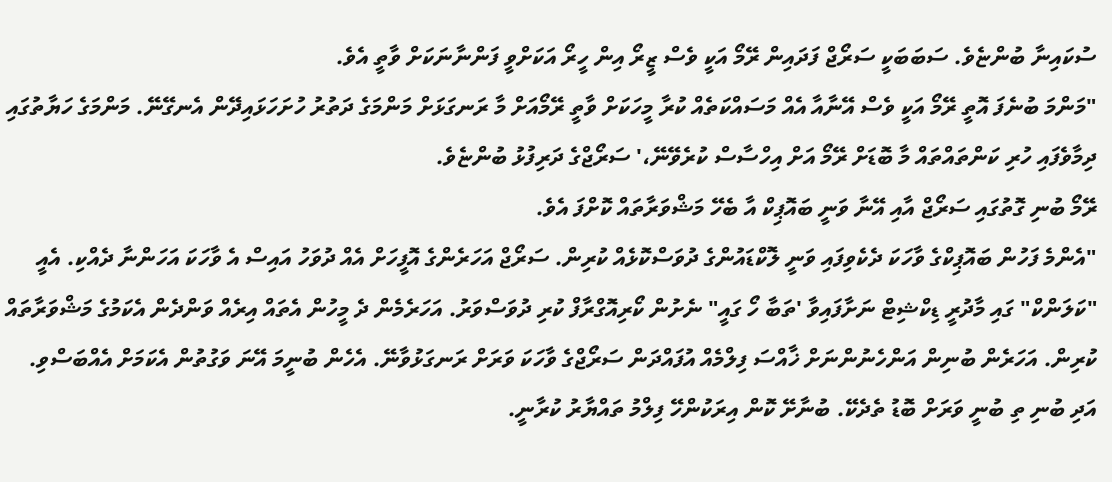ސުކައިނާ ބުންޏެވެ. ސަބަބަކީ ސަރޯޖް ފަދައިން ރޭމޯ އަކީ ވެސް ޒީރޯ އިން ހީރޯ އަކަށްވީ ފަންނާނަކަށް ވާތީ އެވެ.
"މަންމަ ބުނެފަ އޮތީ ރޭމޯ އަކީ ވެސް އޭނާއާ އެއް މަސައްކަތެއް ކުރާ މީހަކަށް ވާތީ ރޭމޯއަށް މާ ރަނގަޅަށް މަންމަގެ ދަތުރު ހުށަހަޅައިދޭން އެނގޭނޭ. މަންމަގެ ހަޔާތުގައި ދިމާވެފައި ހުރި ކަންތައްތައް މާ ބޮޑަށް ރޭމޯ އަށް އިހްސާސް ކުރެވޭނޭ،' ސަރޯޖްގެ ދަރިފުޅު ބުންޏެވެ.
ރޭމޯ ބުނި ގޮތުގައި ސަރޯޖް އާއި އޭނާ ވަނީ ބައޮޕިކް އާ ބެހޭ މަޝްވަރާތައް ކޮށްފަ އެވެ.
"އެންމެ ފަހުން ބައޮޕިކްގެ ވާހަކަ ދެކެވިފައި ވަނީ ލޮކްޑައުންގެ ދުވަސްކޮޅެއް ކުރިން. ސަރޯޖް އަހަރެންގެ އޮފީހަށް އެއް ދުވަހު އައިސް އެ ވާހަކަ އަހަންނާ ދެއްކި. އެއީ "ކަލަންކް" ގައި މާދުރީ ޑިކްޝިޓް ނަށާފައިވާ 'ތަބާ ހޯ ގައީ" ނެށުން ކޯރިއޮގްރާފް ކުރި ދުވަސްވަރު. އަހަރެމެން ދެ މީހުން އެތައް އިރެއް ވަންދެން އެކަމުގެ މަޝްވަރާތައް ކުރިން. އަހަރެން ބުނިން އަންހެނުންނަށް ޚާއްސަ ފިލްމެއް އުފައްދަން ސަރޯޖްގެ ވާހަކަ ވަރަށް ރަނގަޅުވާނޭ. އެހެން ބުނީމަ އޭނަ ވަގުތުން އެކަމަށް އެއްބަސްވި. އަދި ބުނި ތި ބުނީ ވަރަށް ބޮޑު ތެދެކޭ. ބުނާށޭ ކޮން އިރަކުންހޭ ފިލްމު ތައްޔާރު ކުރާނީ.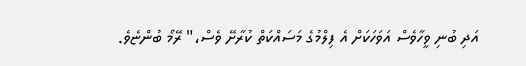އަދި ބުނި ވީހާވެސް އަވަހަކަށް އެ ފިލްމުގެ މަސައްކަތް ކުރާށޭ ވެސް،" ރޭމޯ ބުންޏެވެ.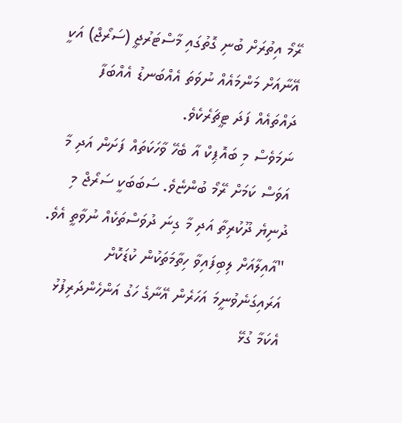ރޭމޯ އިތުރަށް ބުނި ގޮތުގައި މާސްޓަރުޖީ (ސަރޯޖް) އަކީ އޭނާއަށް މަންމައެއް ނުވަތަ އެއްބަނޑު އެއްބަފާ ދައްތައެއް ފަދަ ޓީޗަރެކެވެ.
ނަމަވެސް މި ބައޮޕިކް އާ ބެހޭ ވާހަކަތައް ފަށަން އަދި މާ އަވަސް ކަމަށް ރޭމޯ ބުންޏެވެ. ސަބަބަކީ ސަރޯޖް މި ދުނިޔެ ދޫކުރިތާ އަދި މާ ގިނަ ދުވަސްތަކެއް ނުވާތީ އެވެ.
"އާއިލާއަށް ލިބިފައިވާ ހިތާމަތަކުން ކުޑަކޮށް އަރައިގަނެވުނީމަ އަހަރެން އޭނާގެ ހަގު އަންހެންދަރިފުޅު އެކަމާ ގުޅޭ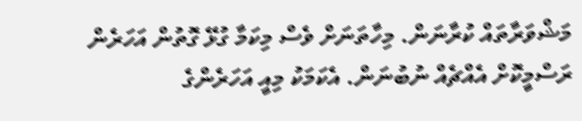މަޝްވަރާތައް ކުރާނަން. މިހާތަނަށް ވެސް މިކަމާ ގުޅޭ ގޮތުން އަހަރެން ރަސްމީކޮށް އެއްޗެއް ނުބުނަން. އެކަމަކު މިއީ އަހަރެންގެ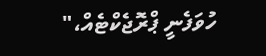ހުވަފެނީ ޕްރޮޖެކްޓެއް،"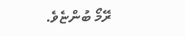ރޭމޯ ބުންޏެވެ.